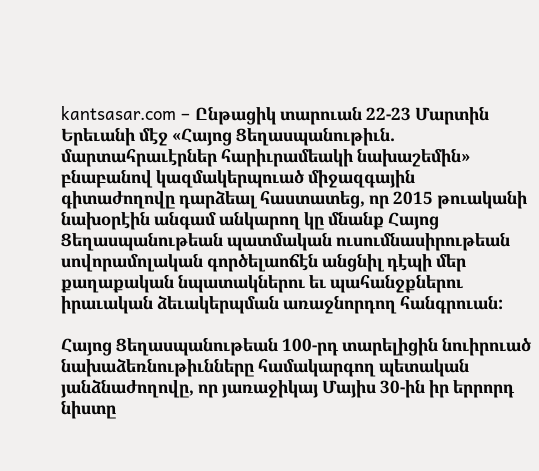kantsasar.com – Ընթացիկ տարուան 22-23 Մարտին Երեւանի մէջ «Հայոց Ցեղասպանութիւն. մարտահրաւէրներ հարիւրամեակի նախաշեմին» բնաբանով կազմակերպուած միջազգային գիտաժողովը դարձեալ հաստատեց, որ 2015 թուականի նախօրէին անգամ անկարող կը մնանք Հայոց Ցեղասպանութեան պատմական ուսումնասիրութեան սովորամոլական գործելաոճէն անցնիլ դէպի մեր քաղաքական նպատակներու եւ պահանջքներու իրաւական ձեւակերպման առաջնորդող հանգրուան:

Հայոց Ցեղասպանութեան 100-րդ տարելիցին նուիրուած նախաձեռնութիւնները համակարգող պետական յանձնաժողովը, որ յառաջիկայ Մայիս 30-ին իր երրորդ նիստը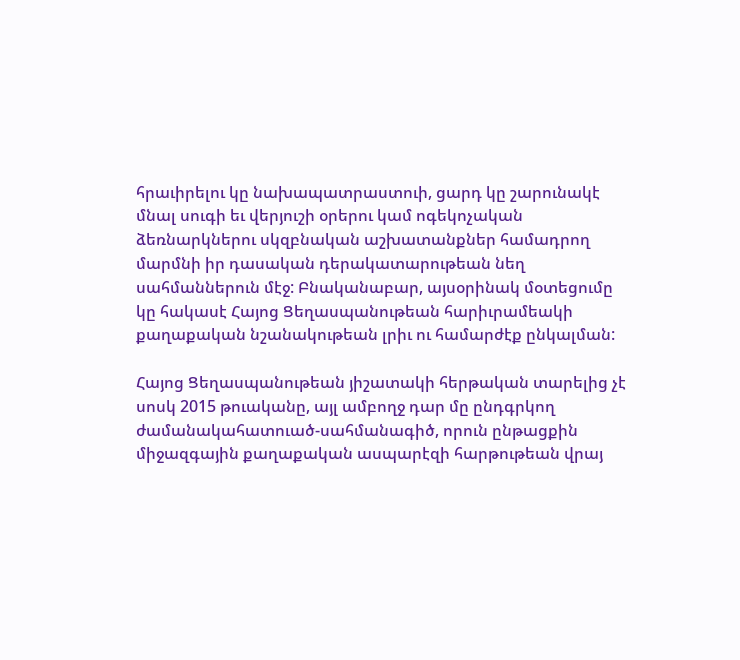հրաւիրելու կը նախապատրաստուի, ցարդ կը շարունակէ մնալ սուգի եւ վերյուշի օրերու կամ ոգեկոչական ձեռնարկներու սկզբնական աշխատանքներ համադրող մարմնի իր դասական դերակատարութեան նեղ սահմաններուն մէջ: Բնականաբար, այսօրինակ մօտեցումը կը հակասէ Հայոց Ցեղասպանութեան հարիւրամեակի քաղաքական նշանակութեան լրիւ ու համարժէք ընկալման:

Հայոց Ցեղասպանութեան յիշատակի հերթական տարելից չէ սոսկ 2015 թուականը, այլ ամբողջ դար մը ընդգրկող ժամանակահատուած-սահմանագիծ, որուն ընթացքին միջազգային քաղաքական ասպարէզի հարթութեան վրայ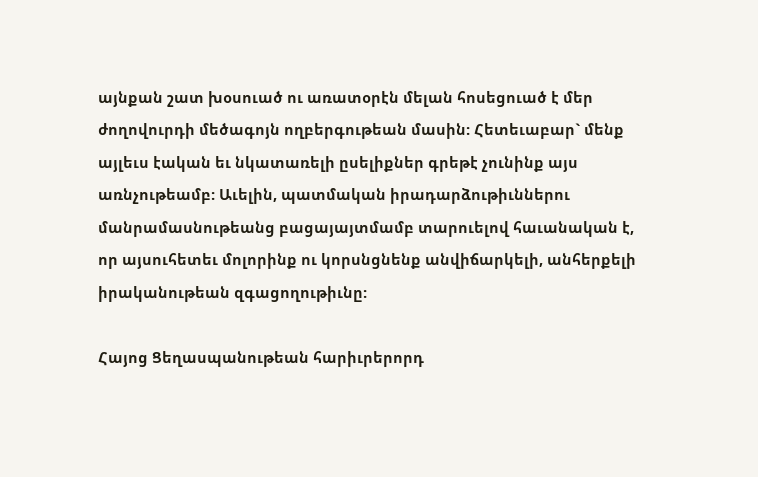այնքան շատ խօսուած ու առատօրէն մելան հոսեցուած է մեր ժողովուրդի մեծագոյն ողբերգութեան մասին: Հետեւաբար` մենք այլեւս էական եւ նկատառելի ըսելիքներ գրեթէ չունինք այս առնչութեամբ: Աւելին, պատմական իրադարձութիւններու մանրամասնութեանց բացայայտմամբ տարուելով հաւանական է, որ այսուհետեւ մոլորինք ու կորսնցնենք անվիճարկելի, անհերքելի իրականութեան զգացողութիւնը:

Հայոց Ցեղասպանութեան հարիւրերորդ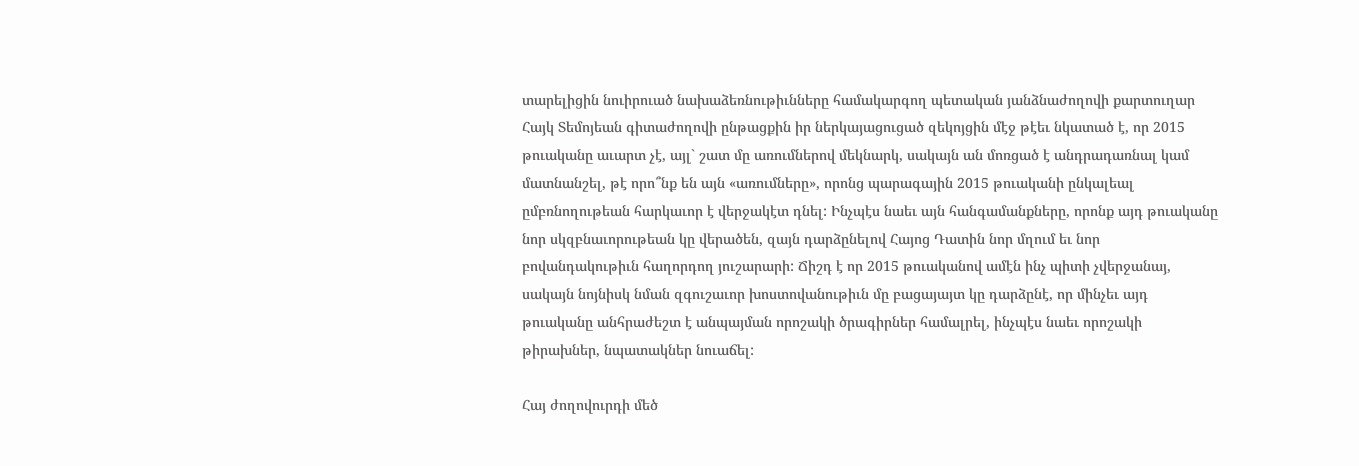տարելիցին նուիրուած նախաձեռնութիւնները համակարգող պետական յանձնաժողովի քարտուղար Հայկ Տեմոյեան գիտաժողովի ընթացքին իր ներկայացուցած զեկոյցին մէջ թէեւ նկատած է, որ 2015 թուականը աւարտ չէ, այլ` շատ մը առումներով մեկնարկ, սակայն ան մոռցած է անդրադառնալ կամ մատնանշել, թէ որո՞նք են այն «առումները», որոնց պարագային 2015 թուականի ընկալեալ ըմբռնողութեան հարկաւոր է վերջակէտ դնել: Ինչպէս նաեւ այն հանգամանքները, որոնք այդ թուականը նոր սկզբնաւորութեան կը վերածեն, զայն դարձընելով Հայոց Դատին նոր մղում եւ նոր բովանդակութիւն հաղորդող յուշարարի: Ճիշդ է որ 2015 թուականով ամէն ինչ պիտի չվերջանայ, սակայն նոյնիսկ նման զգուշաւոր խոստովանութիւն մը բացայայտ կը դարձընէ, որ մինչեւ այդ թուականը անհրաժեշտ է անպայման որոշակի ծրագիրներ համալրել, ինչպէս նաեւ որոշակի թիրախներ, նպատակներ նուաճել:

Հայ ժողովուրդի մեծ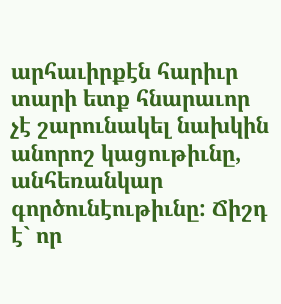արհաւիրքէն հարիւր տարի ետք հնարաւոր չէ շարունակել նախկին անորոշ կացութիւնը, անհեռանկար գործունէութիւնը: Ճիշդ է` որ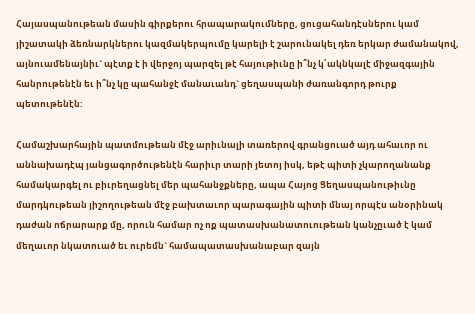Հայասպանութեան մասին գիրքերու հրապարակումները, ցուցահանդէսներու կամ յիշատակի ձեռնարկներու կազմակերպումը կարելի է շարունակել դեռ երկար ժամանակով, այնուամենայնիւ` պէտք է ի վերջոյ պարզել թէ հայութիւնը ի՞նչ կ՛ակնկալէ միջազգային հանրութենէն եւ ի՞նչ կը պահանջէ մանաւանդ` ցեղասպանի ժառանգորդ թուրք պետութենէն:

Համաշխարհային պատմութեան մէջ արիւնալի տառերով գրանցուած այդ ահաւոր ու աննախադէպ յանցագործութենէն հարիւր տարի յետոյ իսկ, եթէ պիտի չկարողանանք համակարգել ու բիւրեղացնել մեր պահանջքները, ապա Հայոց Ցեղասպանութիւնը մարդկութեան յիշողութեան մէջ բախտաւոր պարագային պիտի մնայ որպէս անօրինակ դաժան ոճրարարք մը, որուն համար ոչ ոք պատասխանատուութեան կանչըւած է կամ մեղաւոր նկատուած եւ ուրեմն` համապատասխանաբար զայն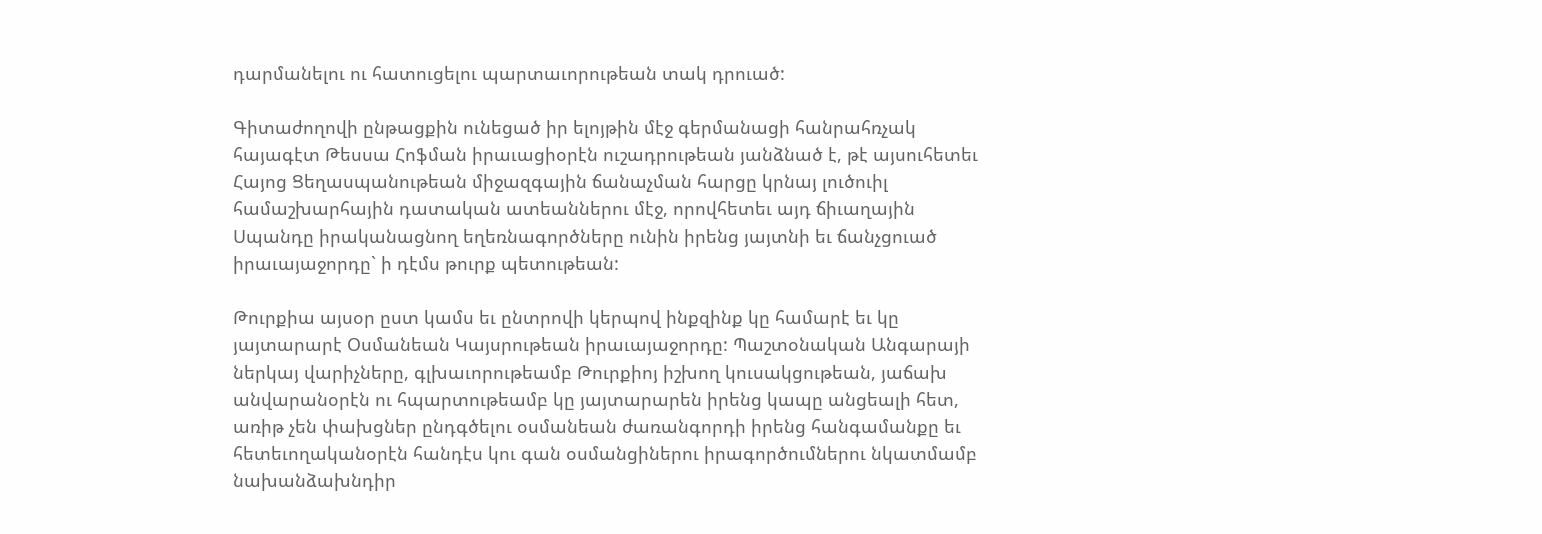դարմանելու ու հատուցելու պարտաւորութեան տակ դրուած:

Գիտաժողովի ընթացքին ունեցած իր ելոյթին մէջ գերմանացի հանրահռչակ հայագէտ Թեսսա Հոֆման իրաւացիօրէն ուշադրութեան յանձնած է, թէ այսուհետեւ Հայոց Ցեղասպանութեան միջազգային ճանաչման հարցը կրնայ լուծուիլ համաշխարհային դատական ատեաններու մէջ, որովհետեւ այդ ճիւաղային Սպանդը իրականացնող եղեռնագործները ունին իրենց յայտնի եւ ճանչցուած իրաւայաջորդը` ի դէմս թուրք պետութեան:

Թուրքիա այսօր ըստ կամս եւ ընտրովի կերպով ինքզինք կը համարէ եւ կը յայտարարէ Օսմանեան Կայսրութեան իրաւայաջորդը: Պաշտօնական Անգարայի ներկայ վարիչները, գլխաւորութեամբ Թուրքիոյ իշխող կուսակցութեան, յաճախ անվարանօրէն ու հպարտութեամբ կը յայտարարեն իրենց կապը անցեալի հետ, առիթ չեն փախցներ ընդգծելու օսմանեան ժառանգորդի իրենց հանգամանքը եւ հետեւողականօրէն հանդէս կու գան օսմանցիներու իրագործումներու նկատմամբ նախանձախնդիր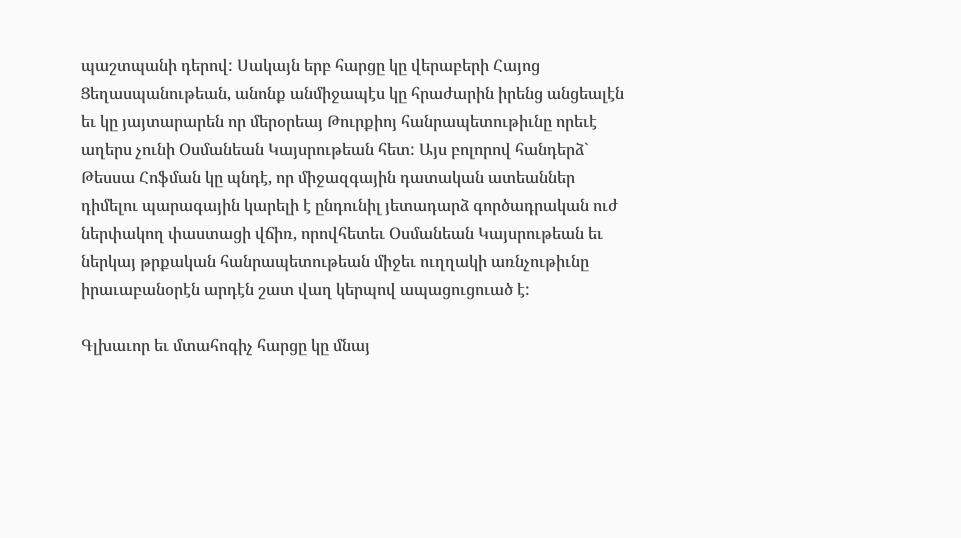պաշտպանի դերով: Սակայն երբ հարցը կը վերաբերի Հայոց Ցեղասպանութեան, անոնք անմիջապէս կը հրաժարին իրենց անցեալէն եւ կը յայտարարեն որ մերօրեայ Թուրքիոյ հանրապետութիւնը որեւէ աղերս չունի Օսմանեան Կայսրութեան հետ: Այս բոլորով հանդերձ` Թեսսա Հոֆման կը պնդէ, որ միջազգային դատական ատեաններ դիմելու պարագային կարելի է ընդունիլ յետադարձ գործադրական ուժ ներփակող փաստացի վճիռ, որովհետեւ Օսմանեան Կայսրութեան եւ ներկայ թրքական հանրապետութեան միջեւ ուղղակի առնչութիւնը իրաւաբանօրէն արդէն շատ վաղ կերպով ապացուցուած է:

Գլխաւոր եւ մտահոգիչ հարցը կը մնայ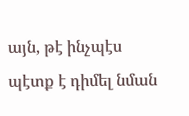այն, թէ ինչպէս պէտք է դիմել նման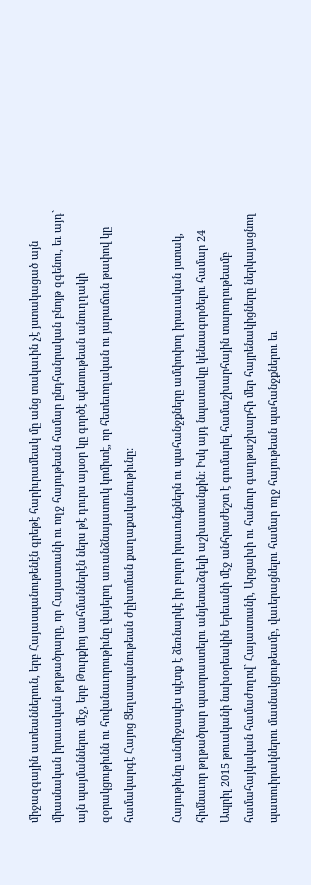միջազգային ատեաններուն, երբ Հայասպանութենէն գրեթէ հարիւրամեակ մը անց տակաւին չէ յստակացած այն միասնական իրաւական թղթածրարը, որ Հայաստանի ու ողջ հայութեան համար ընդհանրական բնոյթ զգենու, եւ այդ` այն պայմաններու մէջ, երբ Թուրքիոյ սահմաններէն ներս թէ դուրս այսօր կը գործէ պետութեան անուղղակի զօրակցութիւնն ու հովանաւորութիւնը վայելող առանձնայատուկ կոմիտէ, որ հետեւողական ու յարաճուն թափով կը համակարգէ Հայոց Ցեղասպանութեան ժըխտման քաղաքականութիւնը:

Հայութիւնը անմիջապէս պէտք է ձեռնարկէ իր բոլոր իրաւունքներն ու պահանջքները ամփոփող իրաւական յստակ, հիմնաւոր թղթածրար պատրաստելու անյետաձգելի աշխատանքին: Իսկ այդ նպատակը կենսագործելու համար 24 Ապրիլ 2015 թուականի նախօրեակին Երեւանի մէջ անհրաժեշտ է գումարել համաշխարհային տարողութեամբ համահայկական համաժողով` Հայաստանի, Արցախի ու հանուր գաղթաշխարհի մեր հայրենակիցները ներկայացնող պատուիրակներու մասնակցութեամբ, վաւերացնելու համար ողջ հայութեան պահանջքներու եւ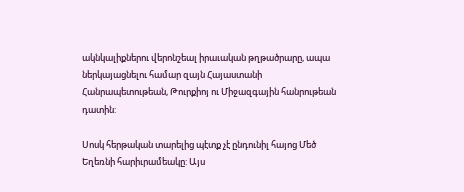ակնկալիքներու վերոնշեալ իրաւական թղթածրարը, ապա ներկայացնելու համար զայն Հայաստանի Հանրապետութեան, Թուրքիոյ ու Միջազգային հանրութեան դատին:

Սոսկ հերթական տարելից պէտք չէ ընդունիլ հայոց Մեծ Եղեռնի հարիւրամեակը: Այս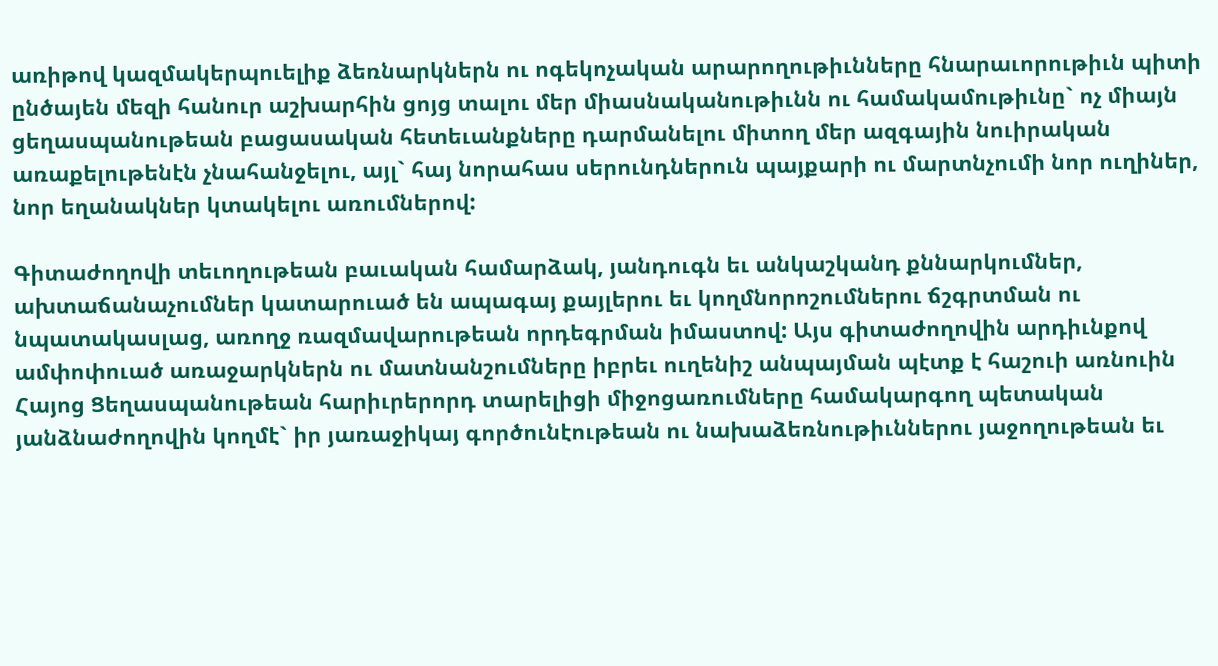առիթով կազմակերպուելիք ձեռնարկներն ու ոգեկոչական արարողութիւնները հնարաւորութիւն պիտի ընծայեն մեզի հանուր աշխարհին ցոյց տալու մեր միասնականութիւնն ու համակամութիւնը` ոչ միայն ցեղասպանութեան բացասական հետեւանքները դարմանելու միտող մեր ազգային նուիրական առաքելութենէն չնահանջելու, այլ` հայ նորահաս սերունդներուն պայքարի ու մարտնչումի նոր ուղիներ, նոր եղանակներ կտակելու առումներով:

Գիտաժողովի տեւողութեան բաւական համարձակ, յանդուգն եւ անկաշկանդ քննարկումներ, ախտաճանաչումներ կատարուած են ապագայ քայլերու եւ կողմնորոշումներու ճշգրտման ու նպատակասլաց, առողջ ռազմավարութեան որդեգրման իմաստով: Այս գիտաժողովին արդիւնքով ամփոփուած առաջարկներն ու մատնանշումները իբրեւ ուղենիշ անպայման պէտք է հաշուի առնուին Հայոց Ցեղասպանութեան հարիւրերորդ տարելիցի միջոցառումները համակարգող պետական յանձնաժողովին կողմէ` իր յառաջիկայ գործունէութեան ու նախաձեռնութիւններու յաջողութեան եւ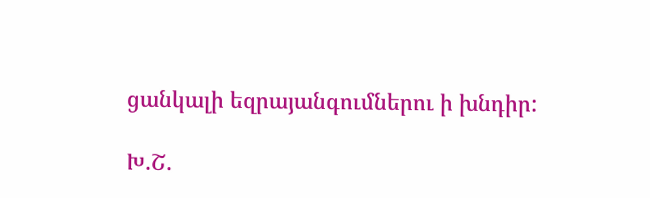ցանկալի եզրայանգումներու ի խնդիր:

Խ.Շ.